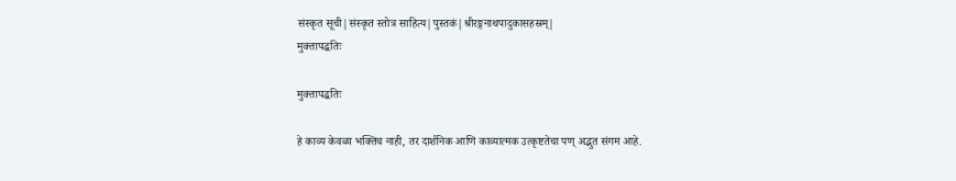संस्कृत सूची|संस्कृत स्तोत्र साहित्य|पुस्तकं|श्रीरङ्गनाथपादुकासहस्रम्|
मुक्तापद्धतिः

मुक्तापद्धतिः

हे काव्य केवळा भक्तिच नाही, तर दार्शनिक आणि काव्यात्मक उत्कृष्टतेचा पण् अद्भुत संगम आहे.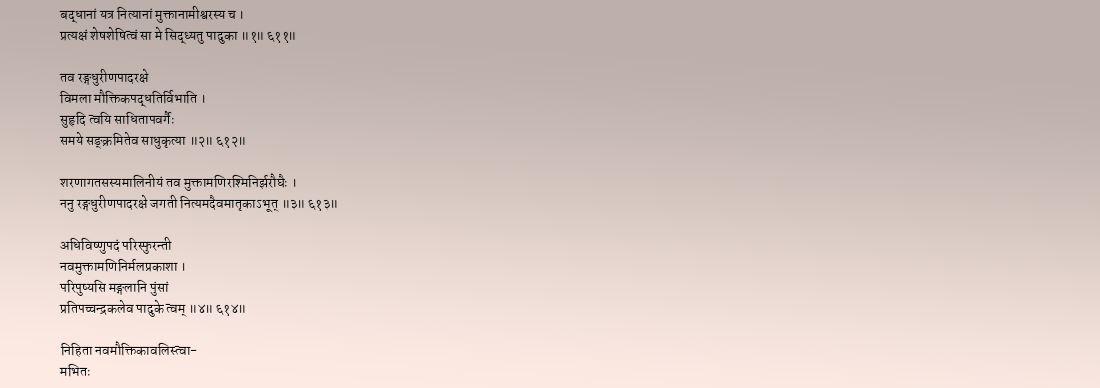बद्धानां यत्र नित्यानां मुक्तानामीश्वरस्य च ।
प्रत्यक्षं शेषशेषित्वं सा मे सिद्ध्यतु पादुका ॥१॥ ६११॥

तव रङ्गधुरीणपादरक्षे
विमला मौक्तिकपद्धतिर्विभाति ।
सुहृदि त्वयि साधितापवर्गैः
समये सङ्क्रमितेव साधुकृत्या ॥२॥ ६१२॥

शरणागतसस्यमालिनीयं तव मुक्तामणिरश्मिनिर्झरौघैः ।
ननु रङ्गधुरीणपादरक्षे जगती नित्यमदैवमातृकाऽभूत् ॥३॥ ६१३॥

अधिविष्णुपदं परिस्फुरन्ती
नवमुक्तामणिनिर्मलप्रकाशा ।
परिपुष्यसि मङ्गलानि पुंसां
प्रतिपच्चन्द्रकलेव पादुके त्वम् ॥४॥ ६१४॥

निहिता नवमौक्तिकावलिस्त्वा-
मभितः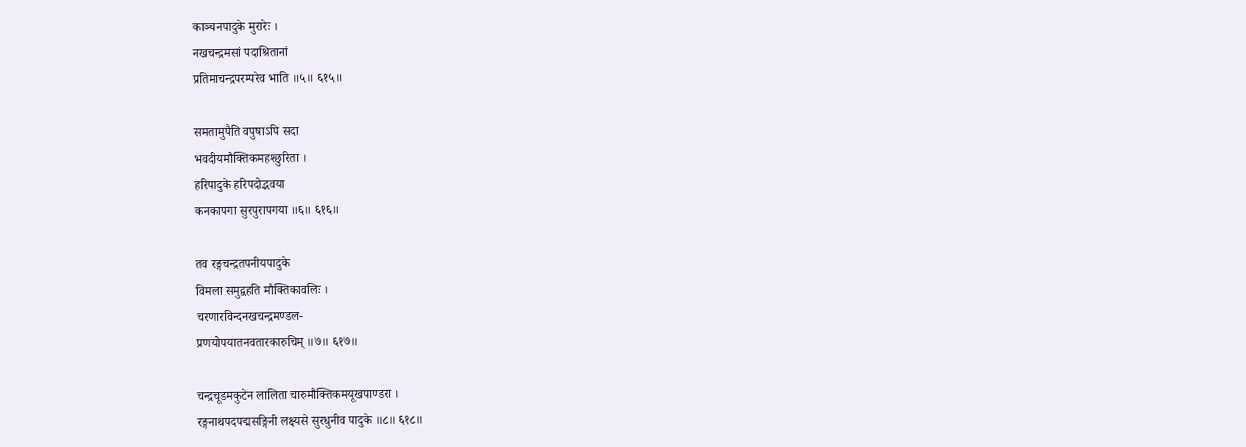काञ्चनपादुके मुरारेः ।
नखचन्द्रमसां पदाश्रितानां
प्रतिमाचन्द्रपरम्परेव भाति ॥५॥ ६१५॥

समतामुपैति वपुषाऽपि सदा
भवदीयमौक्तिकमहश्छुरिता ।
हरिपादुके हरिपदोद्भवया
कनकापगा सुरपुरापगया ॥६॥ ६१६॥

तव रङ्गचन्द्रतपनीयपादुके
विमला समुद्वहति मौक्तिकावलिः ।
चरणारविन्दनखचन्द्रमण्डल-
प्रणयोपयातनवतारकारुचिम् ॥७॥ ६१७॥

चन्द्रचूडमकुटेन लालिता चारुमौक्तिकमयूखपाण्डरा ।
रङ्गनाथपदपद्मसङ्गिनी लक्ष्यसे सुरधुनीव पादुके ॥८॥ ६१८॥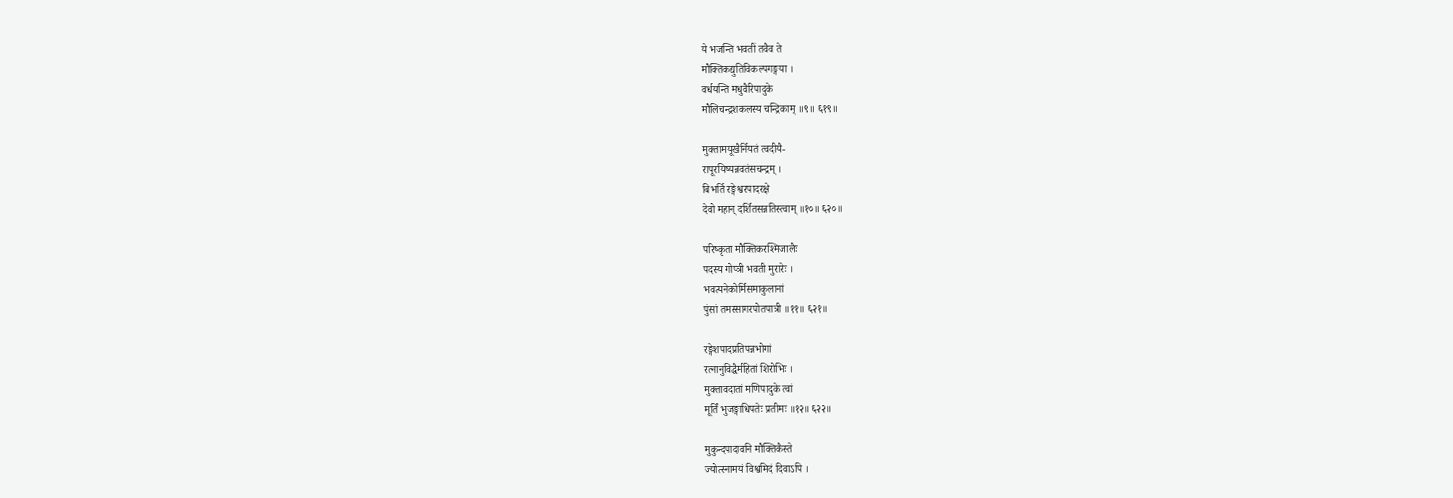ये भजन्ति भवतीं तवैव ते
मौक्तिकद्युतिविकल्पगङ्गया ।
वर्धयन्ति मधुवैरिपादुके
मौलिचन्द्रशकलस्य चन्द्रिकाम् ॥९॥ ६१९॥

मुक्तामयूखैर्नियतं त्वदीयै-
रापूरयिष्यन्नवतंसचन्द्रम् ।
बिभर्ति रङ्गेश्वरपादरक्षे
देवो महान् दर्शितसन्नतिस्त्वाम् ॥१०॥ ६२०॥

परिष्कृता मौक्तिकरश्मिजालैः
पदस्य गोप्त्री भवती मुरारेः ।
भवत्यनेकोर्मिसमाकुलानां
पुंसां तमस्सागरपोतपात्री ॥११॥ ६२१॥

रङ्गेशपादप्रतिपन्नभोगां
रत्नानुविद्धैर्महितां शिरोभिः ।
मुक्तावदातां मणिपादुके त्वां
मूर्तिं भुजङ्गाधिपतेः प्रतीमः ॥१२॥ ६२२॥

मुकुन्दपादावनि मौक्तिकैस्ते
ज्योत्स्नामयं विश्वमिदं दिवाऽपि ।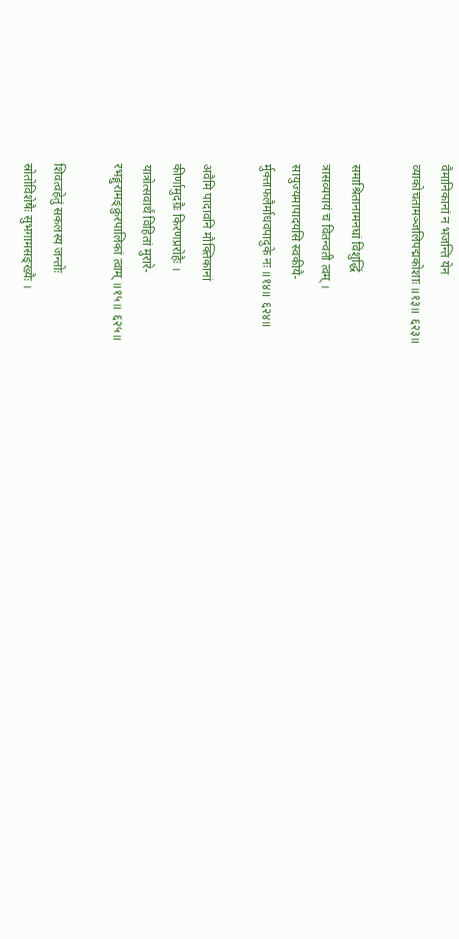वैमानिकानां न भजन्ति येन
व्याकोचतामञ्जलिपद्मकोशाः ॥१३॥ ६२३॥

समाश्रितानामनघां विशुद्धिं
त्रासव्यपायं च वितन्वती त्वम् ।
सायुज्यमापादयसि स्वकीयै-
र्मुक्ताफलैर्माधवपादुके नः ॥१४॥ ६२४॥

अवैमि पादावनि मौक्तिकानां
कीर्णामुदग्रैः किरणप्ररोहैः ।
यात्रोत्सवार्थं विहितां मुरारे-
रभङ्गुरामङ्क्रुरपालिकां त्वाम् ॥१५॥ ६२५॥

शिवत्वहेतुं सकलस्य जन्तोः
स्रोतोविशेषैः सुभगामसङ्ख्यैः ।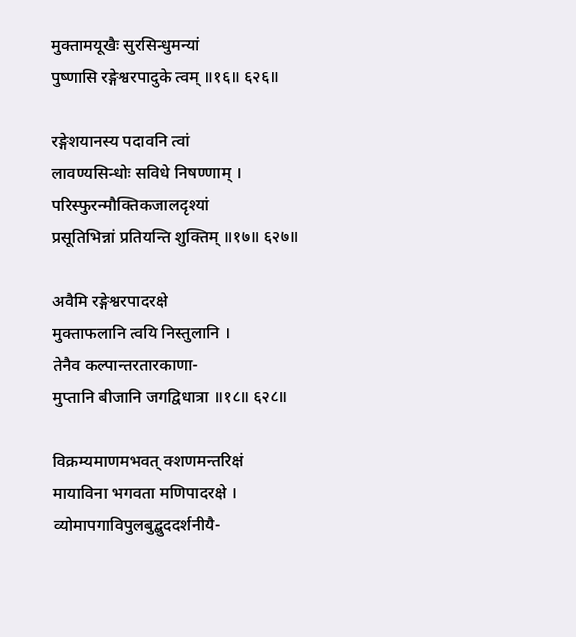मुक्तामयूखैः सुरसिन्धुमन्यां
पुष्णासि रङ्गेश्वरपादुके त्वम् ॥१६॥ ६२६॥

रङ्गेशयानस्य पदावनि त्वां
लावण्यसिन्धोः सविधे निषण्णाम् ।
परिस्फुरन्मौक्तिकजालदृश्यां
प्रसूतिभिन्नां प्रतियन्ति शुक्तिम् ॥१७॥ ६२७॥

अवैमि रङ्गेश्वरपादरक्षे
मुक्ताफलानि त्वयि निस्तुलानि ।
तेनैव कल्पान्तरतारकाणा-
मुप्तानि बीजानि जगद्विधात्रा ॥१८॥ ६२८॥

विक्रम्यमाणमभवत् क्शणमन्तरिक्षं
मायाविना भगवता मणिपादरक्षे ।
व्योमापगाविपुलबुद्बुददर्शनीयै-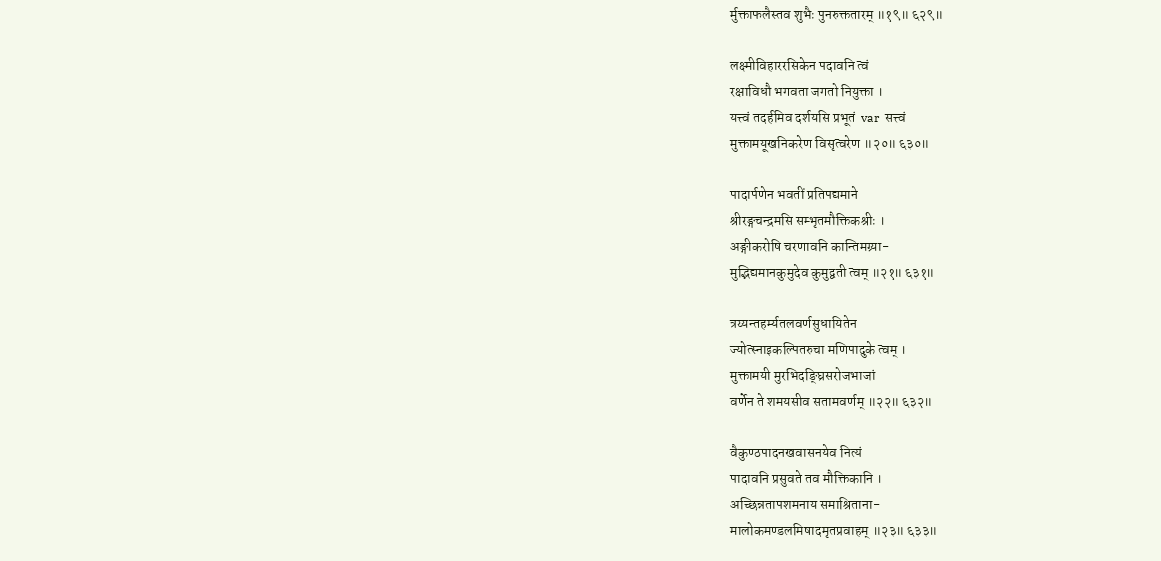र्मुक्ताफलैस्तव शुभैः पुनरुक्ततारम् ॥१९॥ ६२९॥

लक्ष्मीविहाररसिकेन पदावनि त्वं
रक्षाविधौ भगवता जगतो नियुक्ता ।
यत्त्वं तदर्हमिव दर्शयसि प्रभूतं  var  सत्त्वं
मुक्तामयूखनिकरेण विसृत्वरेण ॥२०॥ ६३०॥

पादार्पणेन भवतीं प्रतिपद्यमाने
श्रीरङ्गचन्द्रमसि सम्भृतमौक्तिकश्रीः ।
अङ्गीकरोषि चरणावनि कान्तिमग्र्या-
मुद्भिद्यमानकुमुदेव कुमुद्वती त्वम् ॥२१॥ ६३१॥

त्रय्यन्तहर्म्यतलवर्णसुधायितेन
ज्योत्स्नाइकल्पितरुचा मणिपादुके त्वम् ।
मुक्तामयी मुरभिदङ्घ्रिसरोजभाजां
वर्णेन ते शमयसीव सतामवर्णम् ॥२२॥ ६३२॥

वैकुण्ठपादनखवासनयेव नित्यं
पादावनि प्रसुवते तव मौक्तिकानि ।
अच्छिन्नतापशमनाय समाश्रिताना-
मालोकमण्डलमिषादमृतप्रवाहम् ॥२३॥ ६३३॥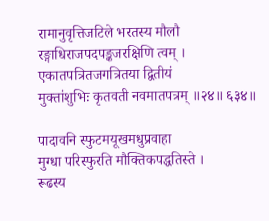रामानुवृत्तिजटिले भरतस्य मौलौ
रङ्गाधिराजपदपङ्कजरक्षिणि त्वम् ।
एकातपत्रितजगत्रितया द्वितीयं
मुक्तांशुभिः कृतवती नवमातपत्रम् ॥२४॥ ६३४॥

पादावनि स्फुटमयूखमधुप्रवाहा
मुग्धा परिस्फुरति मौक्तिकपद्धतिस्ते ।
रूढस्य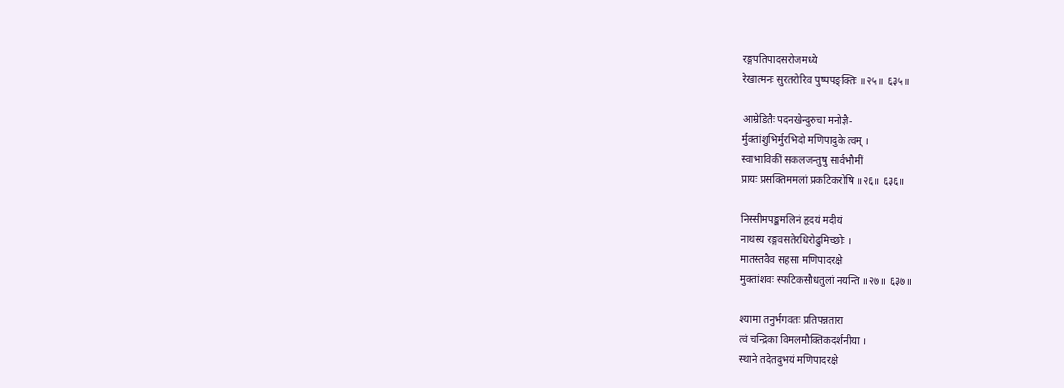रङ्गपतिपादसरोजमध्ये
रेखात्मनः सुरतरोरिव पुष्पपङ्क्तिः ॥२५॥ ६३५॥

आम्रेडितैः पदनखेन्दुरुचा मनोज्ञै-
र्मुक्तांशुभिर्मुरभिदो मणिपादुके त्वम् ।
स्वाभाविकीं सकलजन्तुषु सार्वभौमीं
प्रायः प्रसक्तिममलां प्रकटिकरोषि ॥२६॥ ६३६॥

निस्सीमपङ्कमलिनं हृदयं मदीयं
नाथस्य रङ्गवसतेरधिरोढुमिच्छोः ।
मातस्तवैव सहसा मणिपादरक्षे
मुक्तांशवः स्फटिकसौधतुलां नयन्ति ॥२७॥ ६३७॥

श्यामा तनुर्भगवतः प्रतिपन्नतारा
त्वं चन्द्रिका विमलमौक्तिकदर्शनीया ।
स्थाने तदेतदुभयं मणिपादरक्षे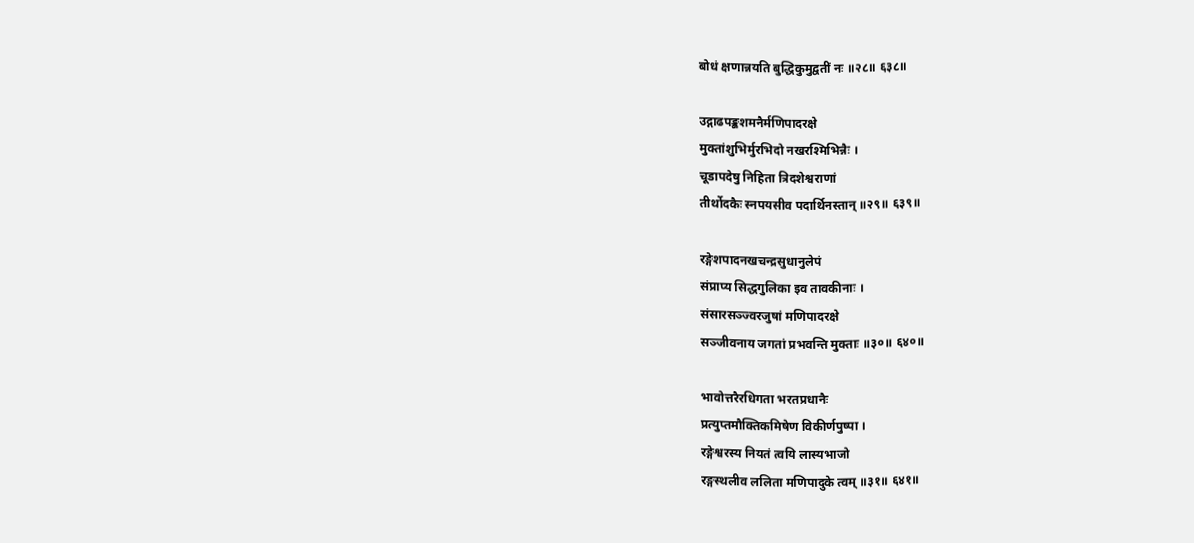बोधं क्षणान्नयति बुद्धिकुमुद्वतीं नः ॥२८॥ ६३८॥

उद्गाढपङ्कशमनैर्मणिपादरक्षे
मुक्तांशुभिर्मुरभिदो नखरश्मिभिन्नैः ।
चूडापदेषु निहिता त्रिदशेश्वराणां
तीर्थोदकैः स्नपयसीव पदार्थिनस्तान् ॥२९॥ ६३९॥

रङ्गेशपादनखचन्द्रसुधानुलेपं
संप्राप्य सिद्धगुलिका इव तावकीनाः ।
संसारसञ्ज्वरजुषां मणिपादरक्षे
सञ्जीवनाय जगतां प्रभवन्ति मुक्ताः ॥३०॥ ६४०॥

भावोत्तरैरधिगता भरतप्रधानैः
प्रत्युप्तमौक्तिकमिषेण विकीर्णपुष्पा ।
रङ्गेश्वरस्य नियतं त्वयि लास्यभाजो
रङ्गस्थलीव ललिता मणिपादुके त्वम् ॥३१॥ ६४१॥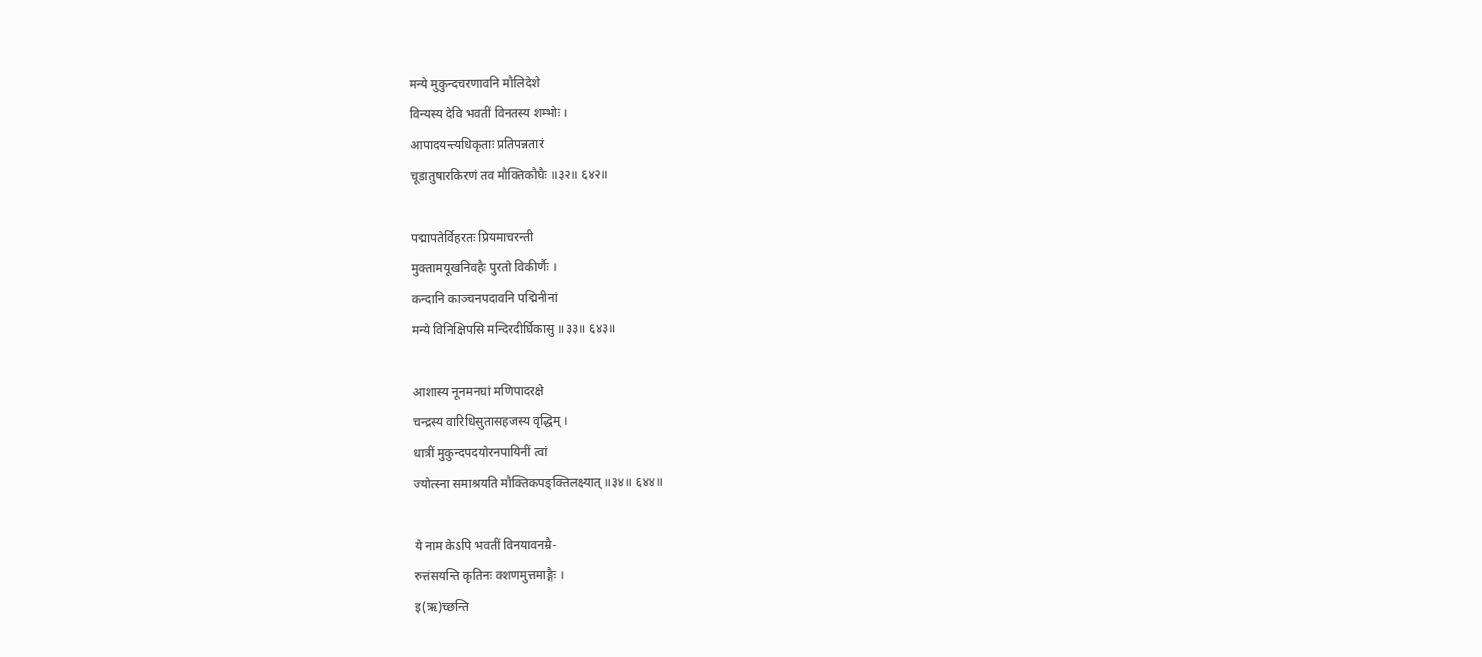मन्ये मुकुन्दचरणावनि मौलिदेशे
विन्यस्य देवि भवतीं विनतस्य शम्भोः ।
आपादयन्त्यधिकृताः प्रतिपन्नतारं
चूडातुषारकिरणं तव मौक्तिकौघैः ॥३२॥ ६४२॥

पद्मापतेर्विहरतः प्रियमाचरन्ती
मुक्तामयूखनिवहैः पुरतो विकीर्णैः ।
कन्दानि काञ्चनपदावनि पद्मिनीनां
मन्ये विनिक्षिपसि मन्दिरदीर्घिकासु ॥३३॥ ६४३॥

आशास्य नूनमनघां मणिपादरक्षे
चन्द्रस्य वारिधिसुतासहजस्य वृद्धिम् ।
धात्रीं मुकुन्दपदयोरनपायिनीं त्वां
ज्योत्स्ना समाश्रयति मौक्तिकपङ्क्तिलक्ष्यात् ॥३४॥ ६४४॥

ये नाम केऽपि भवतीं विनयावनम्रै-
रुत्तंसयन्ति कृतिनः क्शणमुत्तमाङ्गैः ।
इ(ऋ)च्छन्ति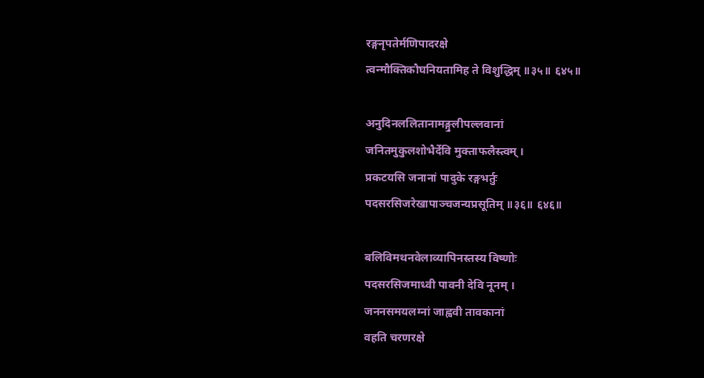रङ्गनृपतेर्मणिपादरक्षे
त्वन्मौक्तिकौघनियतामिह ते विशुद्धिम् ॥३५॥ ६४५॥

अनुदिनललितानामङ्गुलीपल्लवानां
जनितमुकुलशोभैर्देवि मुक्ताफलैस्त्वम् ।
प्रकटयसि जनानां पादुके रङ्गभर्तुः
पदसरसिजरेखापाञ्चजन्यप्रसूतिम् ॥३६॥ ६४६॥

बलिविमथनवेलाव्यापिनस्तस्य विष्णोः
पदसरसिजमाध्वी पावनी देवि नूनम् ।
जननसमयलग्नां जाह्ववी तावकानां
वहति चरणरक्षे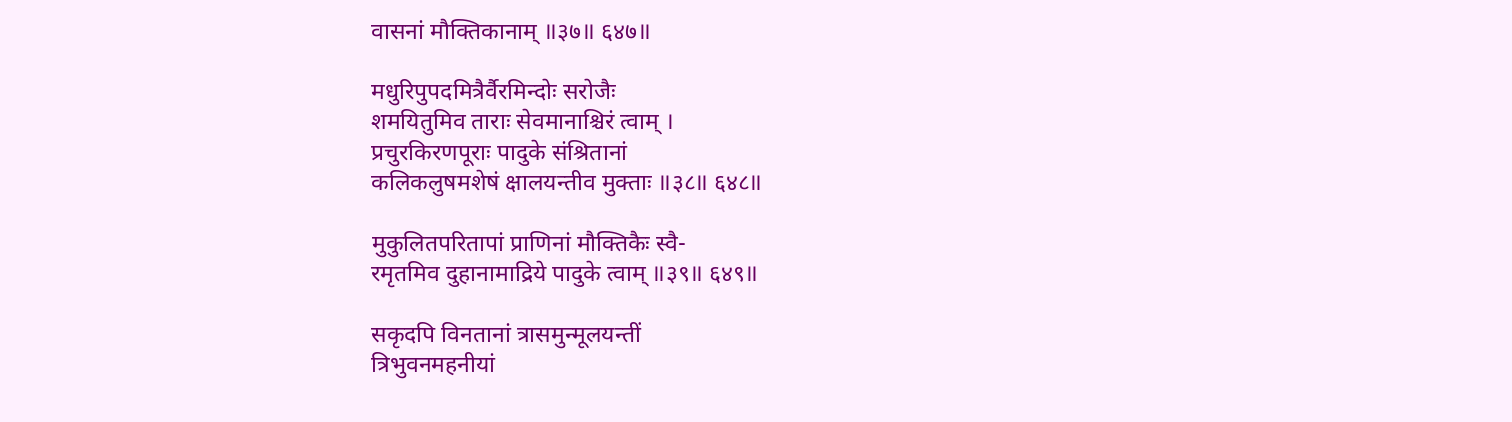वासनां मौक्तिकानाम् ॥३७॥ ६४७॥

मधुरिपुपदमित्रैर्वैरमिन्दोः सरोजैः
शमयितुमिव ताराः सेवमानाश्चिरं त्वाम् ।
प्रचुरकिरणपूराः पादुके संश्रितानां
कलिकलुषमशेषं क्षालयन्तीव मुक्ताः ॥३८॥ ६४८॥

मुकुलितपरितापां प्राणिनां मौक्तिकैः स्वै-
रमृतमिव दुहानामाद्रिये पादुके त्वाम् ॥३९॥ ६४९॥

सकृदपि विनतानां त्रासमुन्मूलयन्तीं
त्रिभुवनमहनीयां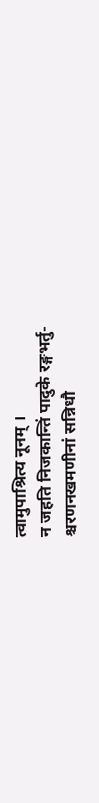त्वामुपाश्रित्य नूनम् ।
न जहति निजकान्तिं पादुके रङ्गभर्तु-
श्चरणनखमणीनां सन्निधौ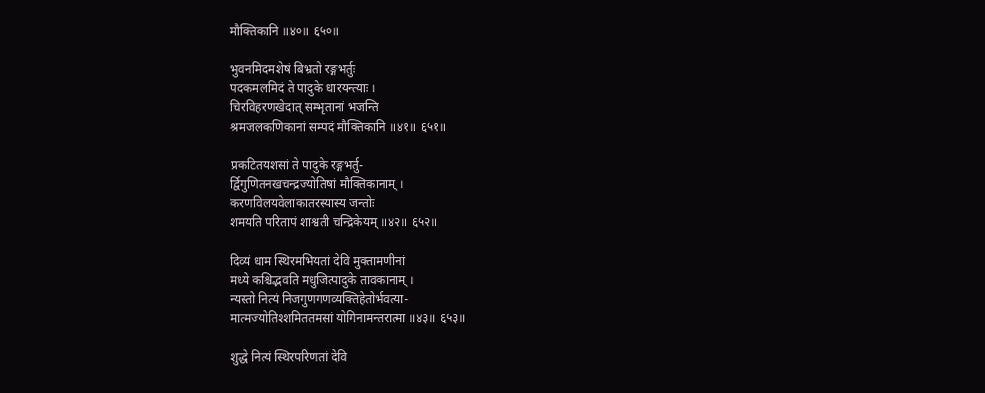मौक्तिकानि ॥४०॥ ६५०॥

भुवनमिदमशेषं बिभ्रतो रङ्गभर्तुः
पदकमलमिदं ते पादुके धारयन्त्याः ।
चिरविहरणखेदात् सम्भृतानां भजन्ति
श्रमजलकणिकानां सम्पदं मौक्तिकानि ॥४१॥ ६५१॥

प्रकटितयशसां ते पादुके रङ्गभर्तु-
र्द्विगुणितनखचन्द्रज्योतिषां मौक्तिकानाम् ।
करणविलयवेलाकातरस्यास्य जन्तोः
शमयति परितापं शाश्वती चन्द्रिकेयम् ॥४२॥ ६५२॥

दिव्यं धाम स्थिरमभियतां देवि मुक्तामणीनां
मध्ये कश्चिद्भवति मधुजित्पादुके तावकानाम् ।
न्यस्तो नित्यं निजगुणगणव्यक्तिहेतोर्भवत्या-
मात्मज्योतिश्शमिततमसां योगिनामन्तरात्मा ॥४३॥ ६५३॥

शुद्धे नित्यं स्थिरपरिणतां देवि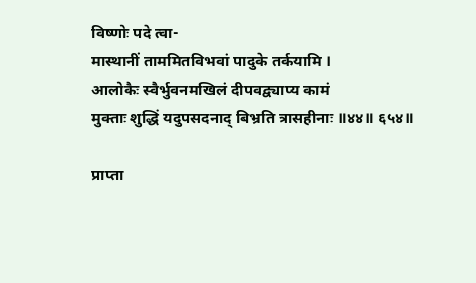विष्णोः पदे त्वा-
मास्थानीं ताममितविभवां पादुके तर्कयामि ।
आलोकैः स्वैर्भुवनमखिलं दीपवद्व्याप्य कामं
मुक्ताः शुद्धिं यदुपसदनाद् बिभ्रति त्रासहीनाः ॥४४॥ ६५४॥

प्राप्ता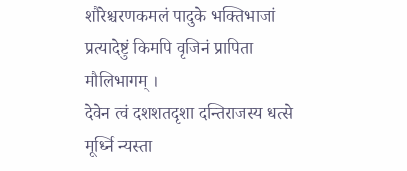शौरेश्चरणकमलं पादुके भक्तिभाजां
प्रत्यादेष्टुं किमपि वृजिनं प्रापिता मौलिभागम् ।
देवेन त्वं दशशतदृशा दन्तिराजस्य धत्से
मूर्ध्नि न्यस्ता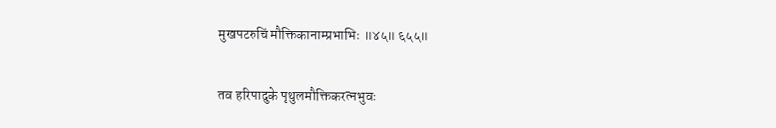मुखपटरुचिं मौक्तिकानाम्प्रभाभिः ॥४५॥ ६५५॥

तव हरिपादुके पृथुलमौक्तिकरत्नभुवः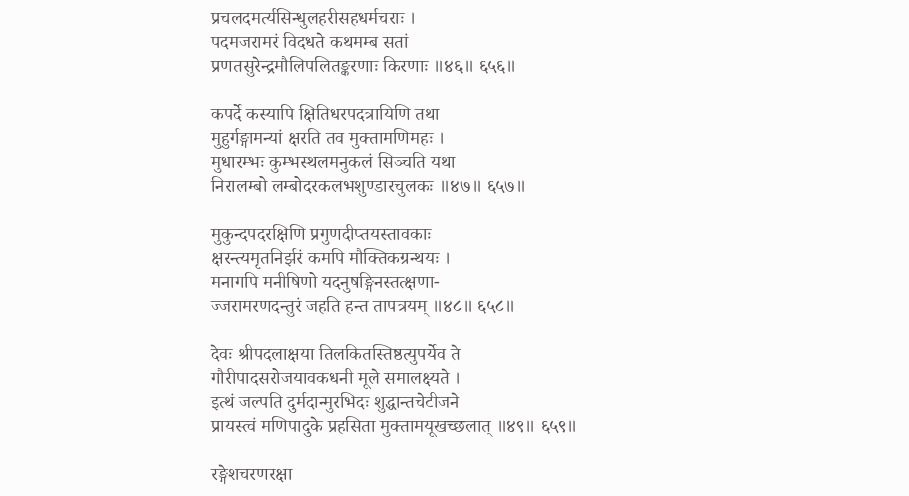प्रचलदमर्त्यसिन्धुलहरीसहधर्मचराः ।
पदमजरामरं विदधते कथमम्ब सतां
प्रणतसुरेन्द्रमौलिपलितङ्करणाः किरणाः ॥४६॥ ६५६॥

कपर्दे कस्यापि क्षितिधरपदत्रायिणि तथा
मुहुर्गङ्गामन्यां क्षरति तव मुक्तामणिमहः ।
मुधारम्भः कुम्भस्थलमनुकलं सिञ्चति यथा
निरालम्बो लम्बोदरकलभशुण्डारचुलकः ॥४७॥ ६५७॥

मुकुन्दपदरक्षिणि प्रगुणदीप्तयस्तावकाः
क्षरन्त्यमृतनिर्झरं कमपि मौक्तिकग्रन्थयः ।
मनागपि मनीषिणो यदनुषङ्गिनस्तत्क्षणा-
ज्जरामरणदन्तुरं जहति हन्त तापत्रयम् ॥४८॥ ६५८॥

देवः श्रीपदलाक्षया तिलकितस्तिष्ठत्युपर्येव ते
गौरीपादसरोजयावकधनी मूले समालक्ष्यते ।
इत्थं जल्पति दुर्मदान्मुरभिदः शुद्धान्तचेटीजने
प्रायस्त्वं मणिपादुके प्रहसिता मुक्तामयूखच्छलात् ॥४९॥ ६५९॥

रङ्गेशचरणरक्षा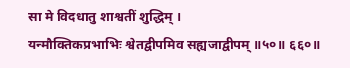सा मे विदधातु शाश्वतीं शुद्धिम् ।
यन्मौक्तिकप्रभाभिः श्वेतद्वीपमिव सह्यजाद्वीपम् ॥५०॥ ६६०॥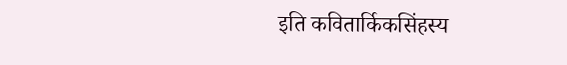इति कवितार्किकसिंहस्य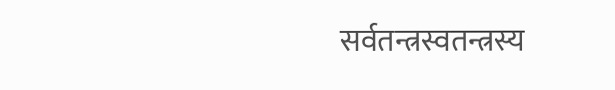सर्वतन्त्रस्वतन्त्रस्य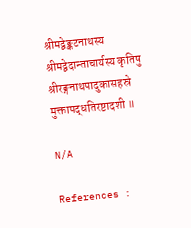श्रीमद्वेङ्कटनाथस्य
श्रीमद्वेदान्ताचार्यस्य कृतिषु श्रीरङ्गनाथपादुकासहस्रे
मुक्तापद्धतिरष्टादशी ॥

N/A

References :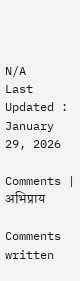N/A
Last Updated : January 29, 2026

Comments | अभिप्राय

Comments written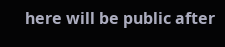here will be public after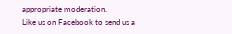appropriate moderation.
Like us on Facebook to send us a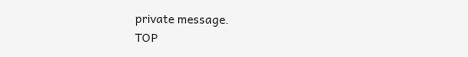private message.
TOP